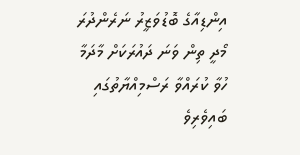އިންޑިއާގެ ބޮޑުވަޒީރު ނަރެންދުރަ މޯދީ ތިން ވަނަ ދައުރަކަށް މާދަމާ ހުވާ ކުރައްވާ ރަސްމިއްޔާތުގައި ބައިވެރިވެ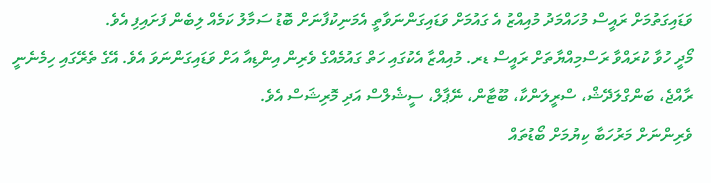ވަޑައިގަތުމަށް ރައީސް މުހައްމަދު މުއިއްޒު އެ ގައުމަށް ވަޑައިގަންނަވާތީ އެމަނިކުފާނަށް ބޮޑު ސަމާލު ކަމެއް ލިބެން ފަށައިފި އެވެ.
މޯދީ ހުވާ ކުރައްވާ ރަސްމިއްޔާތަށް ރައީސް ޑރ. މުއިއްޒާ އެކުގައި ހަތް ގައުމެއްގެ ވެރިން އިންޑިއާ އަށް ވަޑައިގަންނަވަ އެވެ. އޭގެ ތެރޭގައި ހިމެނެނީ ރާއްޖެ، ބަންގްލަދޭޝް، ސްރީލަންކާ، ބޫޓާން، ނޭޕާލް، ސީޝެލްސް އަދި މޮރިޝަސް އެވެ.
ވެރިންނަށް މަރުހަބާ ކިޔުމަށް ބޯޑުތައް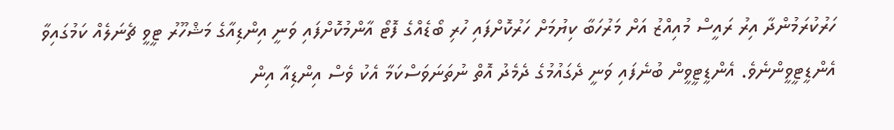ހަރުކުރަމުންދާ އިރު ރައީސް މުއިއްޒު އަށް މަރުހަބާ ކިޔުމަށް ހަރުކޮށްފައި ހުރި ބޯޑެއްގެ ފޮޓޯ އާންމުކޮށްފައި ވަނީ އިންޑިއާގެ މަޝްހޫރު ޓީވީ ޗެނަލެއް ކަމުގައިވާ އެންޑީޓީވީންނެވެ. އެންޑީޓީވީން ބުނެފައި ވަނީ ދެގައުމުގެ ދެމެދު އޮތް ނުތަނަވަސްކަމާ އެކު ވެސް އިންޑިއާ އިން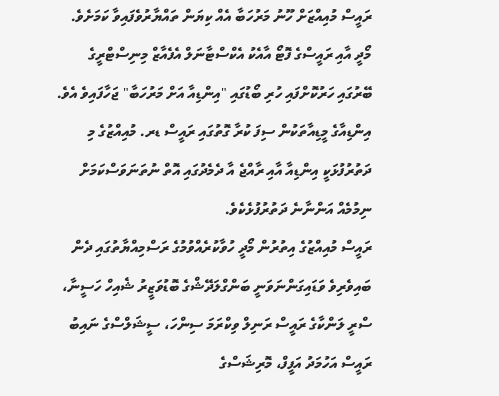ރައީސް މުއިއްޒަށް ހޫނު މަރުހަބާ އެއް ކިޔަން ތައްޔާރުވެފައިވާ ކަމަށެވެ.
މޯދީ އާއި ރައީސްގެ ފޮޓޯ އާއެކު އެކްސްޓާނަލް އެފެއާޒް މިނިސްޓްރީގެ ބޭރުގައި ހަރުކޮށްފައި ހުރި ބޯޑުގައި "އިންޑިއާ އަށް މަރުހަބާ" ޖަހާފައިވެ އެވެ. އިންޑިއާގެ މީޑިއާތަކުން ސިފަ ކުރާ ގޮތުގައި ރައީސް ޑރ. މުއިއްޒުގެ މި ދަތުރުފުޅަކީ އިންޑިއާ އާއި ރާއްޖެ އާ ދެމެދުގައި އޮތް ނުތަނަވަސްކަމަށް ނިމުމެއް އަންނާނެ ދަތުރުފުޅެކެވެ.
ރައީސް މުއިއްޒުގެ އިތުރުން މޯދީ ހުވާކުރެއްވުމުގެ ރަސްމިއްޔާތުގައި ދެން ބައިވެރިވެ ވަޑައިގަންނަވަނީ ބަންގްލަދޭޝްގެ ބޮޑުވަޒީރު ޝެއިހް ހަސީނާ، ސްރީ ލަންކާގެ ރައީސް ރަނިލް ވިކްރަމަ ސިންހަ، ސީޝަލްސްގެ ނައިބު ރައީސް އަހުމަދު އަފީފް، މޮރިޝަސްގެ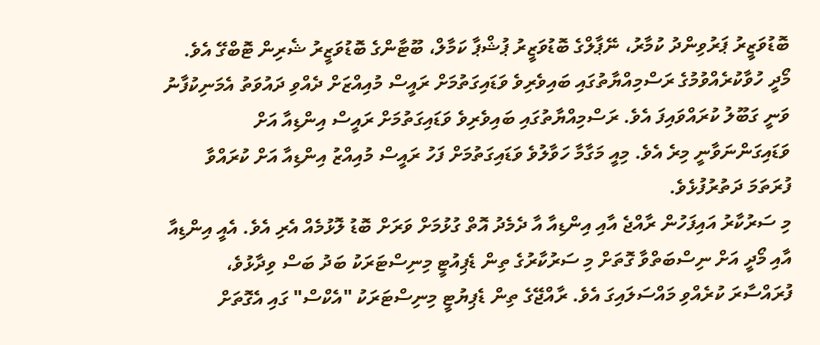ބޮޑުވަޒީރު ޕަރުވިންދު ކުމާރު، ނޭޕާލްގެ ބޮޑުވަޒީރު ޕުޝްޕާ ކަމާލް، ބޫޓާންގެ ބޮޑުވަޒީރު ޝެރިން ޓޮބްގޭ އެވެ.
މޯދީ ހުވާކުރެއްވުމުގެ ރަސްމިއްޔާތުގައި ބައިވެރިވެ ވަޑައިގަތުމަށް ރައީސް މުއިއްޒަށް ދެއްވި ދައުވަތު އެމަނިކުފާނު ވަނީ ގަބޫލު ކުރައްވައިފަ އެވެ. ރަސްމިއްޔާތުގައި ބައިވެރިވެ ވަޑައިގަތުމަށް ރައީސް އިންޑިއާ އަށް ވަޑައިގަންނަވާނީ މިރެ އެވެ. މިއީ މަގާމާ ހަވާލުވެ ވަޑައިގަތުމަށް ފަހު ރައީސް މުއިއްޒު އިންޑިއާ އަށް ކުރައްވާ ފުރަތަމަ ދަތުރުފުޅެވެ.
މި ސަރުކާރު އައިފަހުން ރާއްޖެ އާއި އިންޑިއާ އާ ދެމެދު އޮތް ގުޅުމަށް ވަރަށް ބޮޑު ލޮޅުމެއް އެރި އެވެ. އެއީ އިންޑިއާ އާއި މޯދީ އަށް ނިސްބަތްވާ ގޮތަށް މި ސަރުކާރުގެ ތިން ޑެޕިއުޓީ މިނިސްޓަރަކު ބަދު ބަސް ވިދާޅުވެ، ފުރައްސާރަ ކުރެއްވި މައްސަލައިގަ އެވެ. ރާއްޖޭގެ ތިން ޑެޕިޔުޓީ މިނިސްޓަރަކު "އެކްސް" ގައި އެގޮތަށް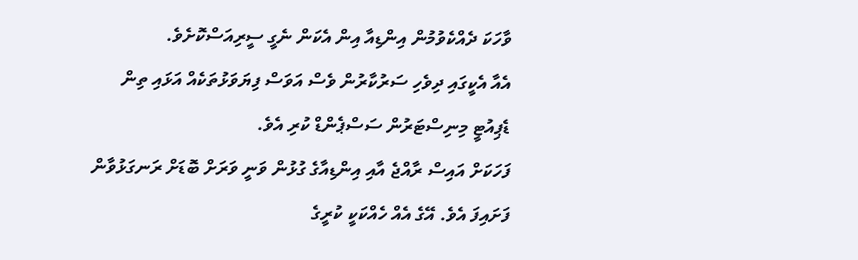ވާހަކަ ދެއްކެވުމުން އިންޑިއާ އިން އެކަން ނެގީ ސީރިއަސްކޮށެވެ.
އެއާ އެކީގައި ދިވެހި ސަރުކާރުން ވެސް އަވަސް ފިޔަވަޅުތަކެއް އަޅައި ތިން ޑެޕިއުޓީ މިނިސްޓަރުން ސަސްޕެންޑް ކުރި އެވެ.
ފަހަކަށް އައިސް ރާއްޖެ އާއި އިންޑިއާގެ ގުޅުން ވަނީ ވަރަށް ބޮޑަށް ރަނގަޅުވާން ފަށައިފަ އެވެ. އޭގެ އެއް ހެއްކަކީ ކުރީގެ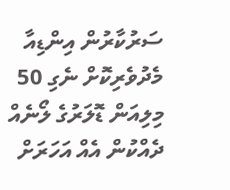ސަރުކާރުން އިންޑިއާ މެދުވެރިކޮށް ނެގި 50 މިލިއަން ޑޮލަރުގެ ލޯނެއް ދެއްކުން އެއް އަހަރަށް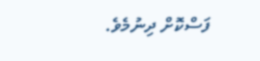ފަސްކޮށް ދިނުމެވެ.